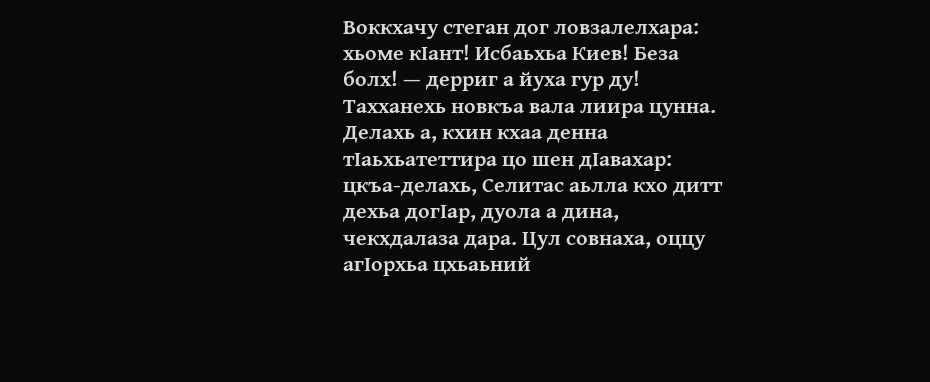Воккхачу стеган дог ловзалелхара: хьоме кIант! Исбаьхьа Киев! Беза болх! — дерриг а йуха гур ду! Тахханехь новкъа вала лиира цунна. Делахь а, кхин кхаа денна тIаьхьатеттира цо шен дIавахар: цкъа-делахь, Селитас аьлла кхо дитт дехьа догIар, дуола а дина, чекхдалаза дара. Цул совнаха, оццу агIорхьа цхьаьний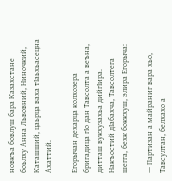новкъа бовлуш бара Казахстане боьлху Анна Львовний, Ниночкий, Каташший, цаьрца ваха тIаьхьасецна Ахаттий.

Егорычан дехарца колхозера бригадица гIo дан Тавсолта а веъна, дитташ вукхузахьа дийгIира. Накъостий дIабахча, Тавсолтега шегга, бехк боккхуш, элира Егорыча:

— Партизан а майраниг вара хьо, Тавсултан, белхахо а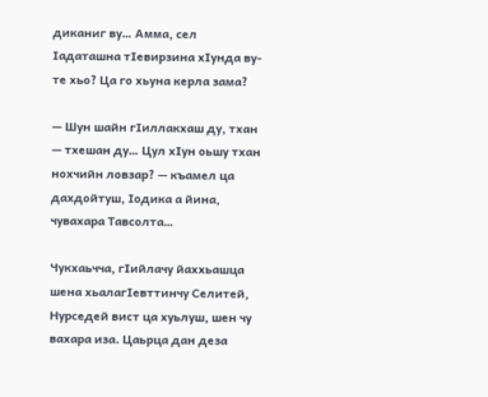диканиг ву… Амма, сел Iадаташна тIевирзина хIунда ву-те хьо? Ца го хьуна керла зама?

— Шун шайн гIиллакхаш ду, тхан — тхешан ду… Цул хIун оьшу тхан нохчийн ловзар? — къамел ца дахдойтуш, Iодика а йина, чувахара Тавсолта…

Чукхаьчча, гIийлачу йаххьашца шена хьалагIевттинчу Селитей, Нурседей вист ца хуьлуш, шен чу вахара иза. Цаьрца дан деза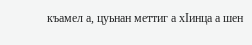къамел а, цуьнан меттиг а хIинца а шен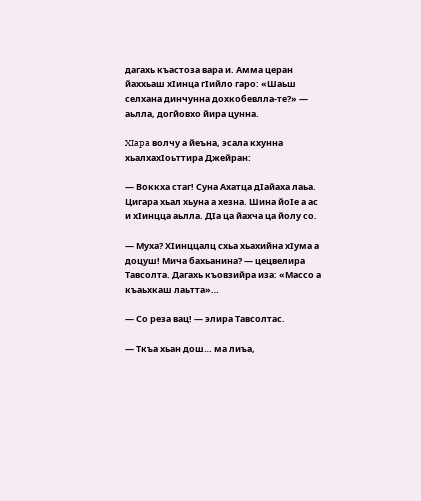дагахь къастоза вара и. Амма церан йаххьаш хIинца гIийло гаро: «Шаьш селхана динчунна дохкобевлла-те?» — аьлла, догйовхо йира цунна.

XIapa волчу а йеъна, эсала кхунна хьалхахIоьттира Джейран:

— Воккха стаг! Суна Ахатца дIайаха лаьа. Цигара хьал хьуна а хезна. Шина йоIе а ас и хIинцца аьлла. ДIа ца йахча ца йолу со.

— Муха? ХIинццалц схьа хьахийна хIума а доцуш! Мича бахьанина? — цецвелира Тавсолта. Дагахь къовзийра иза: «Массо а къаьхкаш лаьтта»…

— Со реза вац! — элира Тавсолтас.

— Ткъа хьан дош… ма лиъа,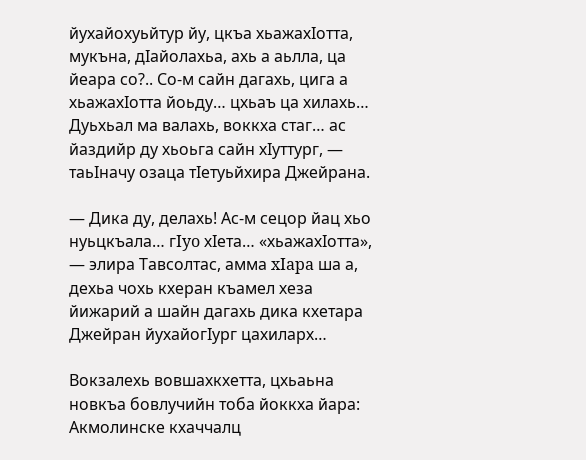йухайохуьйтур йу, цкъа хьажахIотта, мукъна, дIайолахьа, ахь а аьлла, ца йеара со?.. Со-м сайн дагахь, цига а хьажахIотта йоьду… цхьаъ ца хилахь… Дуьхьал ма валахь, воккха стаг… ас йаздийр ду хьоьга сайн хIуттург, — таьIначу озаца тIетуьйхира Джейрана.

— Дика ду, делахь! Ас-м сецор йац хьо нуьцкъала… гIyo хIета… «хьажахIотта», — элира Тавсолтас, амма xIapa ша а, дехьа чохь кхеран къамел хеза йижарий а шайн дагахь дика кхетара Джейран йухайогIург цахиларх…

Вокзалехь вовшахкхетта, цхьаьна новкъа бовлучийн тоба йоккха йара: Акмолинске кхаччалц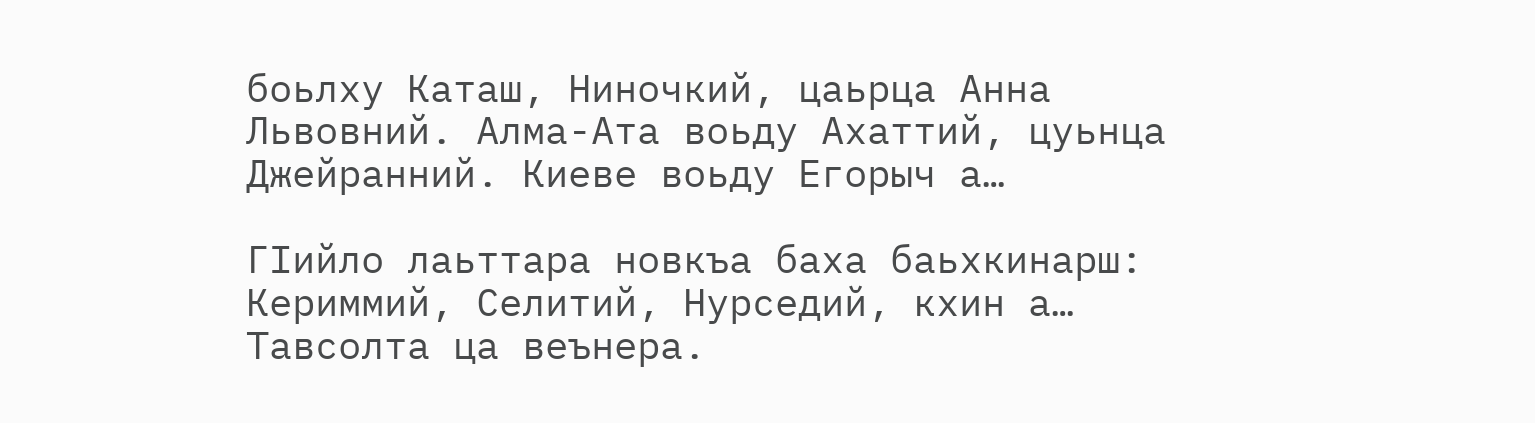боьлху Каташ, Ниночкий, цаьрца Анна Львовний. Алма-Ата воьду Ахаттий, цуьнца Джейранний. Киеве воьду Егорыч а…

ГIийло лаьттара новкъа баха баьхкинарш: Кериммий, Селитий, Нурседий, кхин а… Тавсолта ца веънера.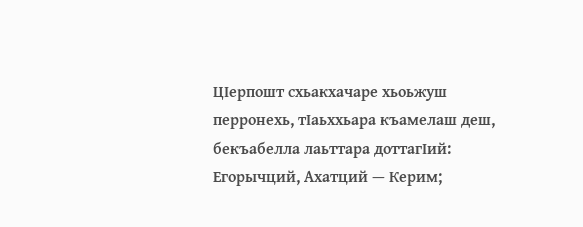ЦIерпошт схьакхачаре хьоьжуш перронехь, тIаьххьара къамелаш деш, бекъабелла лаьттара доттагIий: Егорычций, Ахатций — Керим;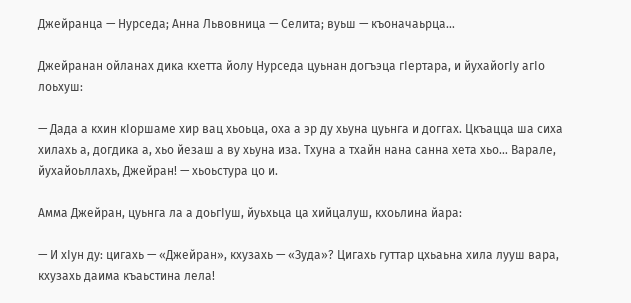Джейранца — Нурседа; Анна Львовница — Селита; вуьш — къоначаьрца…

Джейранан ойланах дика кхетта йолу Нурседа цуьнан догъэца гIертара, и йухайогIу aгIo лоьхуш:

— Дада а кхин кIоршаме хир вац хьоьца, оха а эр ду хьуна цуьнга и доггах. Цкъацца ша сиха хилахь а, догдика а, хьо йезаш а ву хьуна иза. Тхуна а тхайн нана санна хета хьо… Варале, йухайоьллахь, Джейран! — хьоьстура цо и.

Амма Джейран, цуьнга ла а доьгIуш, йуьхьца ца хийцалуш, кхоьлина йара:

— И хIун ду: цигахь — «Джейран», кхузахь — «Зуда»? Цигахь гуттар цхьаьна хила лууш вара, кхузахь даима къаьстина лела!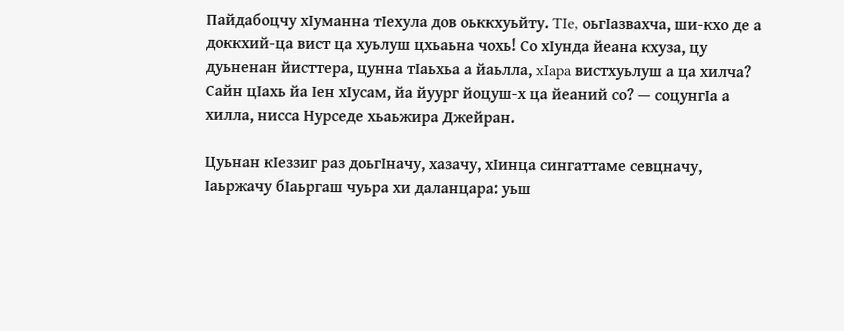Пайдабоцчу хIуманна тIехула дов оьккхуьйту. TIe, оьгIазвахча, ши-кхо де а доккхий-ца вист ца хуьлуш цхьаьна чохь! Со хIунда йеана кхуза, цу дуьненан йисттера, цунна тIаьхьа а йаьлла, xIapa вистхуьлуш а ца хилча? Сайн цIахь йа Iен хIусам, йа йуург йоцуш-х ца йеаний со? — соцунгIа а хилла, нисса Нурседе хьаьжира Джейран.

Цуьнан кIеззиг раз доьгIначу, хазачу, хIинца сингаттаме севцначу, Iаьржачу бIаьргаш чуьра хи даланцара: уьш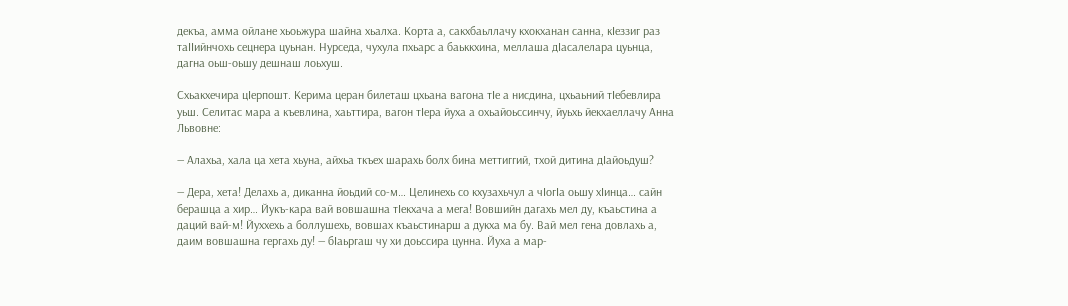декъа, амма ойлане хьоьжура шайна хьалха. Корта а, сакхбаьллачу кхокханан санна, кIеззиг раз таIIийнчохь сецнера цуьнан. Нурседа, чухула пхьарс а баьккхина, меллаша дIасалелара цуьнца, дагна оьш-оьшу дешнаш лоьхуш.

Схьакхечира цIерпошт. Керима церан билеташ цхьана вагона тIе а нисдина, цхьаьний тIебевлира уьш. Селитас мара а къевлина, хаьттира, вагон тIера йуха а охьайоьссинчу, йуьхь йекхаеллачу Анна Львовне:

— Алахьа, хала ца хета хьуна, айхьа ткъех шарахь болх бина меттиггий, тхой дитина дIайоьдуш?

— Дера, хета! Делахь а, диканна йоьдий со-м… Целинехь со кхузахьчул а чIогIа оьшу хIинца… сайн берашца а хир… Йукъ-кара вай вовшашна тIекхача а мега! Вовшийн дагахь мел ду, къаьстина а даций вай-м! Йуххехь а боллушехь, вовшах къаьстинарш а дукха ма бу. Вай мел гена довлахь а, даим вовшашна гергахь ду! — бIаьргаш чу хи доьссира цунна. Йуха а мар-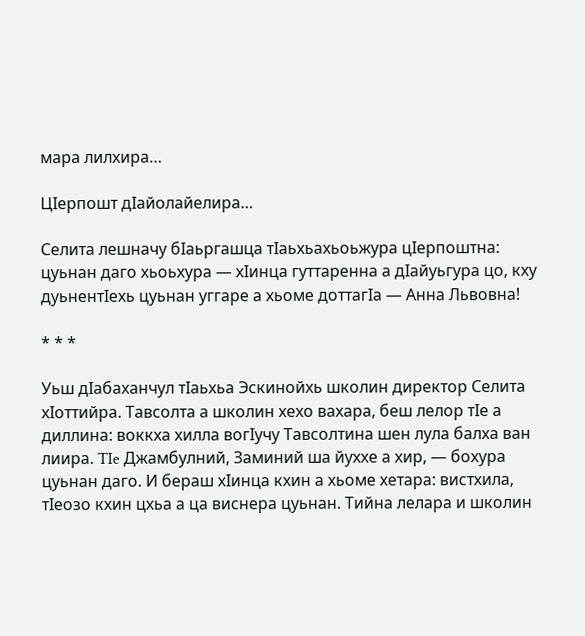мара лилхира…

ЦIерпошт дIайолайелира…

Селита лешначу бIаьргашца тIаьхьахьоьжура цIерпоштна: цуьнан даго хьоьхура — хIинца гуттаренна а дIайуьгура цо, кху дуьнентIехь цуьнан уггаре а хьоме доттагIа — Анна Львовна!

* * *

Уьш дIабаханчул тIаьхьа Эскинойхь школин директор Селита хIоттийра. Тавсолта а школин хехо вахара, беш лелор тIе а диллина: воккха хилла вогIучу Тавсолтина шен лула балха ван лиира. TIe Джамбулний, Заминий ша йуххе а хир, — бохура цуьнан даго. И бераш хIинца кхин а хьоме хетара: вистхила, тIеозо кхин цхьа а ца виснера цуьнан. Тийна лелара и школин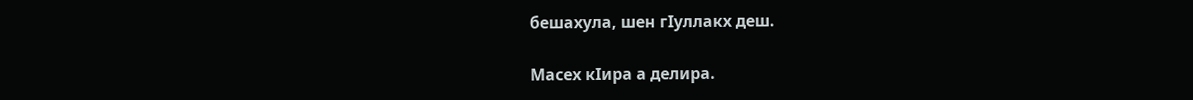бешахула, шен гIуллакх деш.

Масех кIира а делира.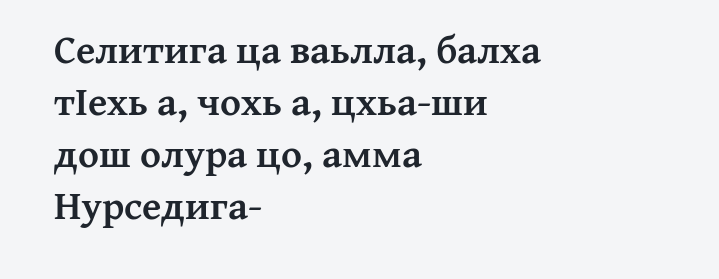Селитига ца ваьлла, балха тIехь а, чохь а, цхьа-ши дош олура цо, амма Нурседига-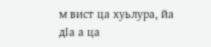м вист ца хуьлура, йа дIа а ца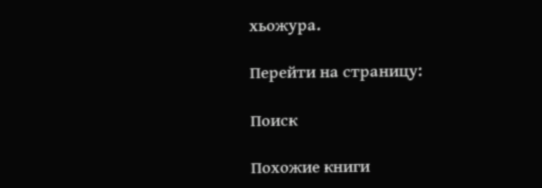хьожура.

Перейти на страницу:

Поиск

Похожие книги